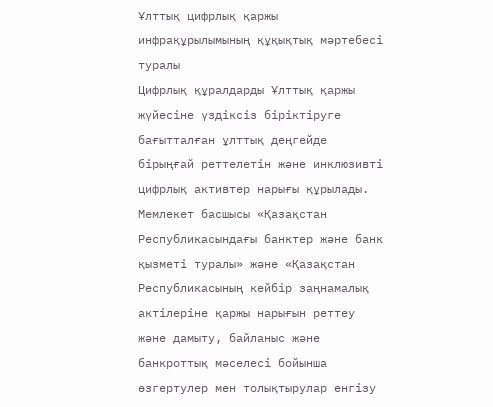Ұлттық цифрлық қаржы инфрақұрылымының құқықтық мәртебесі туралы
Цифрлық құралдарды Ұлттық қаржы жүйесіне үздіксіз біріктіруге бағытталған ұлттық деңгейде бірыңғай реттелетін және инклюзивті цифрлық активтер нарығы құрылады.
Мемлекет басшысы «Қазақстан Республикасындағы банктер және банк қызметі туралы» және «Қазақстан Республикасының кейбір заңнамалық актілеріне қаржы нарығын реттеу және дамыту, байланыс және банкроттық мәселесі бойынша өзгертулер мен толықтырулар енгізу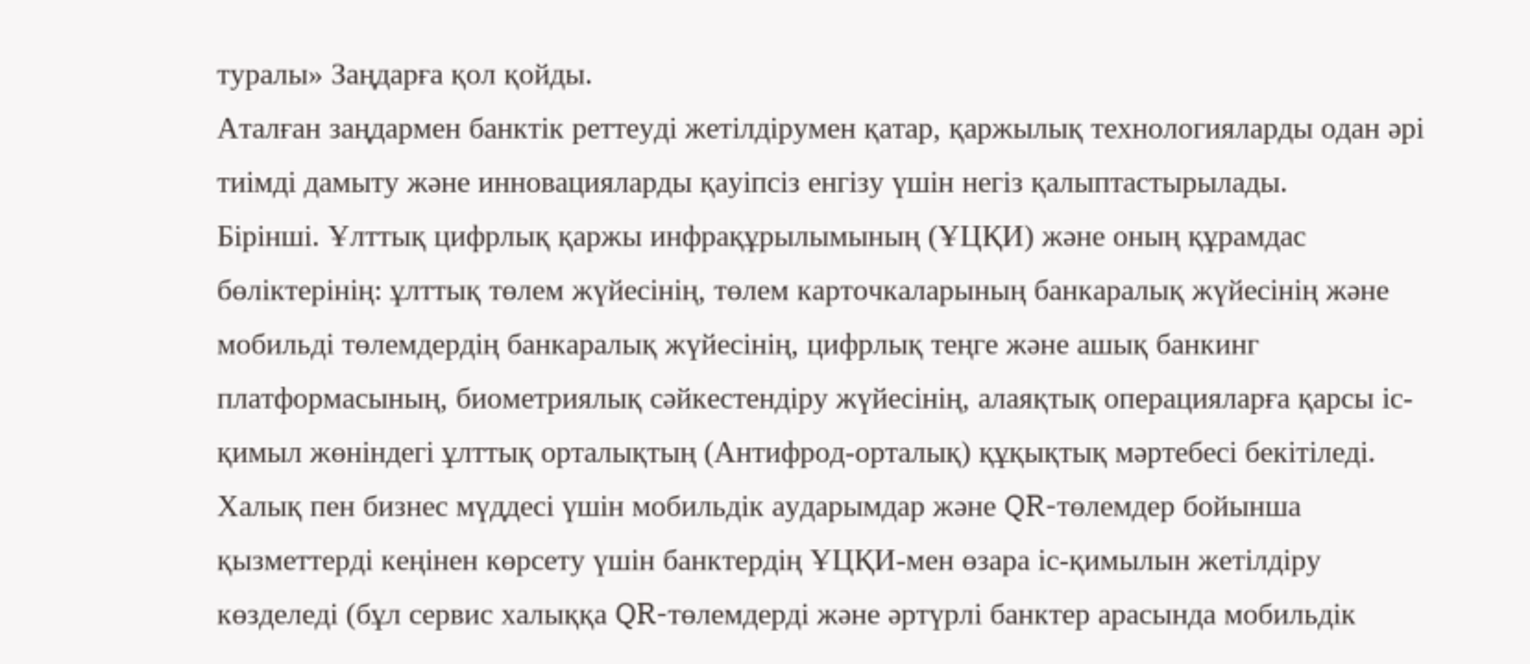туралы» Заңдарға қол қойды.
Аталған заңдармен банктік реттеуді жетілдірумен қатар, қаржылық технологияларды одан әрі тиімді дамыту және инновацияларды қауіпсіз енгізу үшін негіз қалыптастырылады.
Бірінші. Ұлттық цифрлық қаржы инфрақұрылымының (ҰЦҚИ) және оның құрамдас бөліктерінің: ұлттық төлем жүйесінің, төлем карточкаларының банкаралық жүйесінің және мобильді төлемдердің банкаралық жүйесінің, цифрлық теңге және ашық банкинг платформасының, биометриялық сәйкестендіру жүйесінің, алаяқтық операцияларға қарсы іс-қимыл жөніндегі ұлттық орталықтың (Антифрод-орталық) құқықтық мәртебесі бекітіледі. Халық пен бизнес мүддесі үшін мобильдік аударымдар және QR-төлемдер бойынша қызметтерді кеңінен көрсету үшін банктердің ҰЦҚИ-мен өзара іс-қимылын жетілдіру көзделеді (бұл сервис халыққа QR-төлемдерді және әртүрлі банктер арасында мобильдік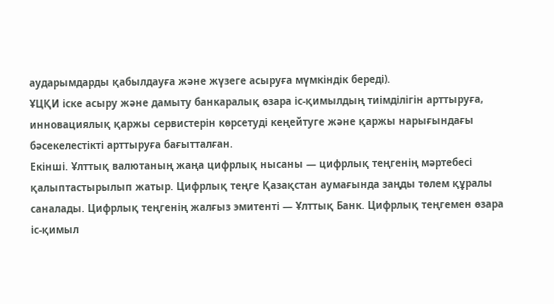аударымдарды қабылдауға және жүзеге асыруға мүмкіндік береді).
ҰЦҚИ іске асыру және дамыту банкаралық өзара іс-қимылдың тиімділігін арттыруға, инновациялық қаржы сервистерін көрсетуді кеңейтуге және қаржы нарығындағы бәсекелестікті арттыруға бағытталған.
Екінші. Ұлттық валютаның жаңа цифрлық нысаны — цифрлық теңгенің мәртебесі қалыптастырылып жатыр. Цифрлық теңге Қазақстан аумағында заңды төлем құралы саналады. Цифрлық теңгенің жалғыз эмитенті — Ұлттық Банк. Цифрлық теңгемен өзара іс-қимыл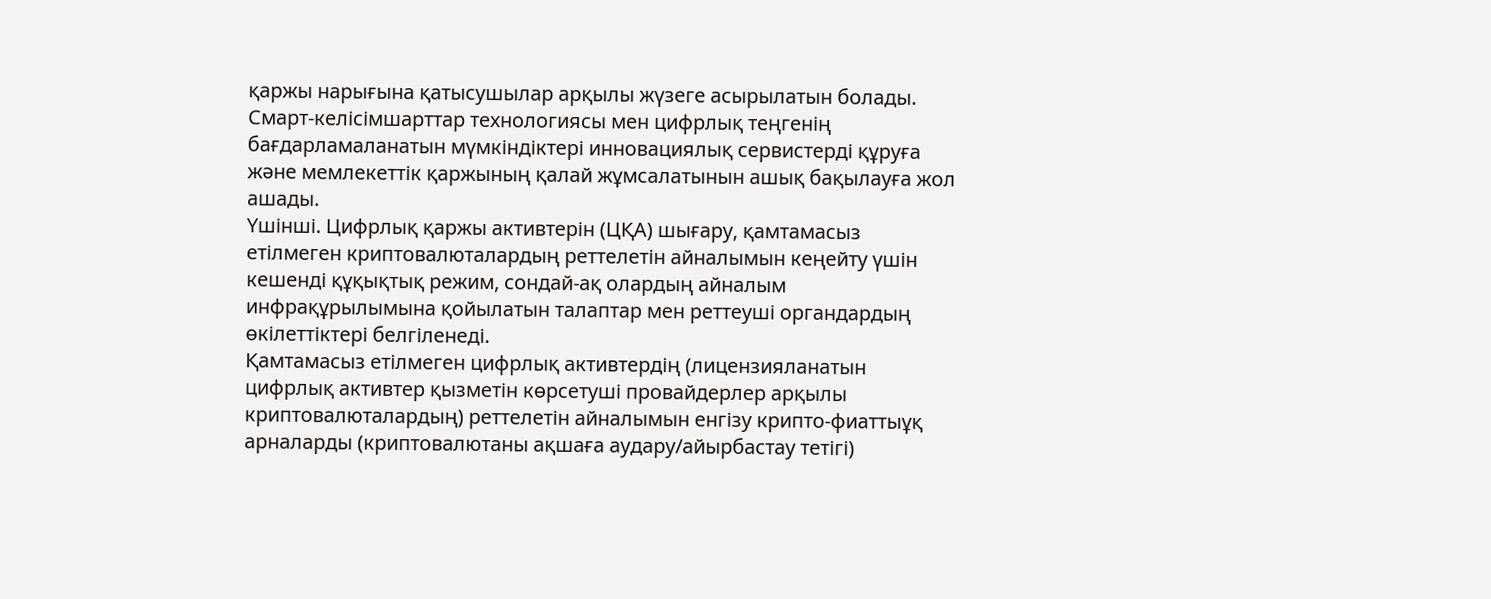қаржы нарығына қатысушылар арқылы жүзеге асырылатын болады.
Смарт-келісімшарттар технологиясы мен цифрлық теңгенің бағдарламаланатын мүмкіндіктері инновациялық сервистерді құруға және мемлекеттік қаржының қалай жұмсалатынын ашық бақылауға жол ашады.
Үшінші. Цифрлық қаржы активтерін (ЦҚА) шығару, қамтамасыз етілмеген криптовалюталардың реттелетін айналымын кеңейту үшін кешенді құқықтық режим, сондай-ақ олардың айналым инфрақұрылымына қойылатын талаптар мен реттеуші органдардың өкілеттіктері белгіленеді.
Қамтамасыз етілмеген цифрлық активтердің (лицензияланатын цифрлық активтер қызметін көрсетуші провайдерлер арқылы криптовалюталардың) реттелетін айналымын енгізу крипто-фиаттыұқ арналарды (криптовалютаны ақшаға аудару/айырбастау тетігі)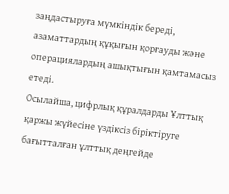заңдастыруға мүмкіндік береді, азаматтардың құқығын қорғауды және операциялардың ашықтығын қамтамасыз етеді.
Осылайша, цифрлық құралдарды Ұлттық қаржы жүйесіне үздіксіз біріктіруге бағытталған ұлттық деңгейде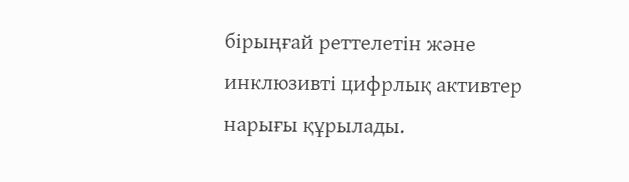бірыңғай реттелетін және инклюзивті цифрлық активтер нарығы құрылады.